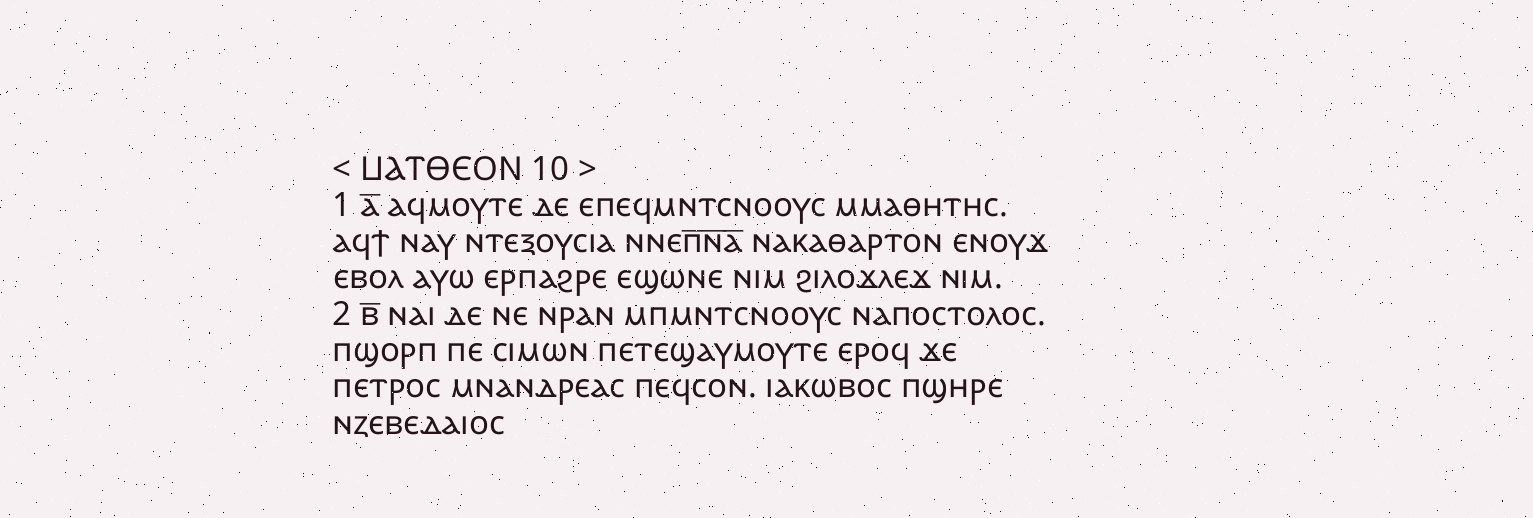< ⳘⲀⲦⲐⲈⲞⲚ 10 >
1 ⲁ̅ ⲁϥⲙⲟⲩⲧⲉ ⲇⲉ ⲉⲡⲉϥⲙⲛⲧⲥⲛⲟⲟⲩⲥ ⲙⲙⲁⲑⲏⲧⲏⲥ. ⲁϥϯ ⲛⲁⲩ ⲛⲧⲉⲝⲟⲩⲥⲓⲁ ⲛⲛⲉⲡ̅ⲛ̅ⲁ̅ ⲛⲁⲕⲁⲑⲁⲣⲧⲟⲛ ⲉⲛⲟⲩϫ ⲉⲃⲟⲗ ⲁⲩⲱ ⲉⲣⲡⲁϩⲣⲉ ⲉϣⲱⲛⲉ ⲛⲓⲙ ϩⲓⲗⲟϫⲗⲉϫ ⲛⲓⲙ.
2 ⲃ̅ ⲛⲁⲓ ⲇⲉ ⲛⲉ ⲛⲣⲁⲛ ⲙⲡⲙⲛⲧⲥⲛⲟⲟⲩⲥ ⲛⲁⲡⲟⲥⲧⲟⲗⲟⲥ. ⲡϣⲟⲣⲡ ⲡⲉ ⲥⲓⲙⲱⲛ ⲡⲉⲧⲉϣⲁⲩⲙⲟⲩⲧⲉ ⲉⲣⲟϥ ϫⲉ ⲡⲉⲧⲣⲟⲥ ⲙⲛⲁⲛⲇⲣⲉⲁⲥ ⲡⲉϥⲥⲟⲛ. ⲓⲁⲕⲱⲃⲟⲥ ⲡϣⲏⲣⲉ ⲛⲍⲉⲃⲉⲇⲁⲓⲟⲥ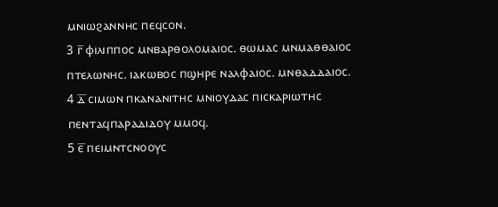ⲙⲛⲓⲱϩⲁⲛⲛⲏⲥ ⲡⲉϥⲥⲟⲛ.
3 ⲅ̅ ⲫⲓⲗⲓⲡⲡⲟⲥ ⲙⲛⲃⲁⲣⲑⲟⲗⲟⲙⲁⲓⲟⲥ. ⲑⲱⲙⲁⲥ ⲙⲛⲙⲁⲑⲑⲁⲓⲟⲥ ⲡⲧⲉⲗⲱⲛⲏⲥ. ⲓⲁⲕⲱⲃⲟⲥ ⲡϣⲏⲣⲉ ⲛⲁⲗⲫⲁⲓⲟⲥ. ⲙⲛⲑⲁⲇⲇⲁⲓⲟⲥ.
4 ⲇ̅ ⲥⲓⲙⲱⲛ ⲡⲕⲁⲛⲁⲛⲓⲧⲏⲥ ⲙⲛⲓⲟⲩⲇⲁⲥ ⲡⲓⲥⲕⲁⲣⲓⲱⲧⲏⲥ ⲡⲉⲛⲧⲁϥⲡⲁⲣⲁⲇⲓⲇⲟⲩ ⲙⲙⲟϥ.
5 ⲉ̅ ⲡⲉⲓⲙⲛⲧⲥⲛⲟⲟⲩⲥ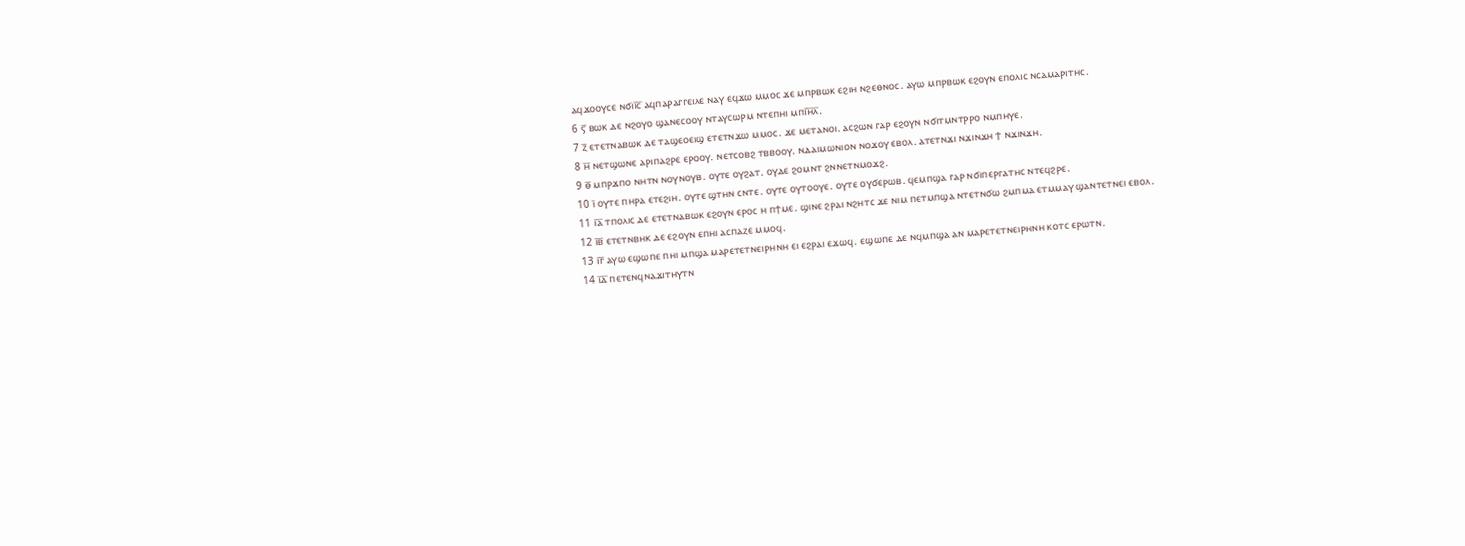ⲁϥϫⲟⲟⲩⲥⲉ ⲛϭⲓⲓ̅ⲥ̅ ⲁϥⲡⲁⲣⲁⲅⲅⲉⲓⲗⲉ ⲛⲁⲩ ⲉϥϫⲱ ⲙⲙⲟⲥ ϫⲉ ⲙⲡⲣⲃⲱⲕ ⲉϩⲓⲏ ⲛϩⲉⲑⲛⲟⲥ. ⲁⲩⲱ ⲙⲡⲣⲃⲱⲕ ⲉϩⲟⲩⲛ ⲉⲡⲟⲗⲓⲥ ⲛⲥⲁⲙⲁⲣⲓⲧⲏⲥ.
6 ⲋ̅ ⲃⲱⲕ ⲇⲉ ⲛϩⲟⲩⲟ ϣⲁⲛⲉⲥⲟⲟⲩ ⲛⲧⲁⲩⲥⲱⲣⲙ ⲛⲧⲉⲡⲏⲓ ⲙⲡⲓ̅ⲏ̅ⲗ̅.
7 ⲍ̅ ⲉⲧⲉⲧⲛⲁⲃⲱⲕ ⲇⲉ ⲧⲁϣⲉⲟⲉⲓϣ ⲉⲧⲉⲧⲛϫⲱ ⲙⲙⲟⲥ. ϫⲉ ⲙⲉⲧⲁⲛⲟⲓ. ⲁⲥϩⲱⲛ ⲅⲁⲣ ⲉϩⲟⲩⲛ ⲛϭⲓⲧⲙⲛⲧⲣⲣⲟ ⲛⲙⲡⲏⲩⲉ.
8 ⲏ̅ ⲛⲉⲧϣⲱⲛⲉ ⲁⲣⲓⲡⲁϩⲣⲉ ⲉⲣⲟⲟⲩ. ⲛⲉⲧⲥⲟⲃϩ ⲧⲃⲃⲟⲟⲩ. ⲛⲇⲁⲓⲙⲱⲛⲓⲟⲛ ⲛⲟϫⲟⲩ ⲉⲃⲟⲗ. ⲁⲧⲉⲧⲛϫⲓ ⲛϫⲓⲛϫⲏ ϯ ⲛϫⲓⲛϫⲏ.
9 ⲑ̅ ⲙⲡⲣϫⲡⲟ ⲛⲏⲧⲛ ⲛⲟⲩⲛⲟⲩⲃ. ⲟⲩⲧⲉ ⲟⲩϩⲁⲧ. ⲟⲩⲇⲉ ϩⲟⲙⲛⲧ ϩⲛⲛⲉⲧⲛⲙⲟϫϩ.
10 ⲓ̅ ⲟⲩⲧⲉ ⲡⲏⲣⲁ ⲉⲧⲉϩⲓⲏ. ⲟⲩⲧⲉ ϣⲧⲏⲛ ⲥⲛⲧⲉ. ⲟⲩⲧⲉ ⲟⲩⲧⲟⲟⲩⲉ. ⲟⲩⲧⲉ ⲟⲩϭⲉⲣⲱⲃ. ϥⲉⲙⲡϣⲁ ⲅⲁⲣ ⲛϭⲓⲡⲉⲣⲅⲁⲧⲏⲥ ⲛⲧⲉϥϩⲣⲉ.
11 ⲓ̅ⲁ̅ ⲧⲡⲟⲗⲓⲥ ⲇⲉ ⲉⲧⲉⲧⲛⲁⲃⲱⲕ ⲉϩⲟⲩⲛ ⲉⲣⲟⲥ ⲏ ⲡϯⲙⲉ. ϣⲓⲛⲉ ϩⲣⲁⲓ ⲛϩⲏⲧⲥ ϫⲉ ⲛⲓⲙ ⲡⲉⲧⲙⲡϣⲁ ⲛⲧⲉⲧⲛϭⲱ ϩⲙⲡⲙⲁ ⲉⲧⲙⲙⲁⲩ ϣⲁⲛⲧⲉⲧⲛⲉⲓ ⲉⲃⲟⲗ.
12 ⲓ̅ⲃ̅ ⲉⲧⲉⲧⲛⲃⲏⲕ ⲇⲉ ⲉϩⲟⲩⲛ ⲉⲡⲏⲓ ⲁⲥⲡⲁⲍⲉ ⲙⲙⲟϥ.
13 ⲓ̅ⲅ̅ ⲁⲩⲱ ⲉϣⲱⲡⲉ ⲡⲏⲓ ⲙⲡϣⲁ ⲙⲁⲣⲉⲧⲉⲧⲛⲉⲓⲣⲏⲛⲏ ⲉⲓ ⲉϩⲣⲁⲓ ⲉϫⲱϥ. ⲉϣⲱⲡⲉ ⲇⲉ ⲛϥⲙⲡϣⲁ ⲁⲛ ⲙⲁⲣⲉⲧⲉⲧⲛⲉⲓⲣⲏⲛⲏ ⲕⲟⲧⲥ ⲉⲣⲱⲧⲛ.
14 ⲓ̅ⲇ̅ ⲡⲉⲧⲉⲛϥⲛⲁϫⲓⲧⲏⲩⲧⲛ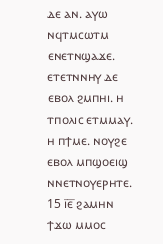ⲇⲉ ⲁⲛ. ⲁⲩⲱ ⲛϥⲧⲙⲥⲱⲧⲙ ⲉⲛⲉⲧⲛϣⲁϫⲉ. ⲉⲧⲉⲧⲛⲛⲏⲩ ⲇⲉ ⲉⲃⲟⲗ ϩⲙⲡⲏⲓ. ⲏ ⲧⲡⲟⲗⲓⲥ ⲉⲧⲙⲙⲁⲩ. ⲏ ⲡϯⲙⲉ. ⲛⲟⲩϩⲉ ⲉⲃⲟⲗ ⲙⲡϣⲟⲉⲓϣ ⲛⲛⲉⲧⲛⲟⲩⲉⲣⲏⲧⲉ.
15 ⲓ̅ⲉ̅ ϩⲁⲙⲏⲛ ϯϫⲱ ⲙⲙⲟⲥ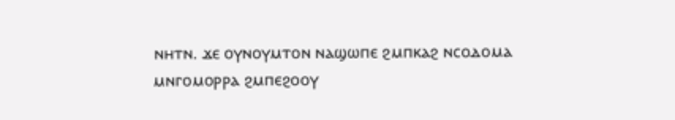ⲛⲏⲧⲛ. ϫⲉ ⲟⲩⲛⲟⲩⲙⲧⲟⲛ ⲛⲁϣⲱⲡⲉ ϩⲙⲡⲕⲁϩ ⲛⲥⲟⲇⲟⲙⲁ ⲙⲛⲅⲟⲙⲟⲣⲣⲁ ϩⲙⲡⲉϩⲟⲟⲩ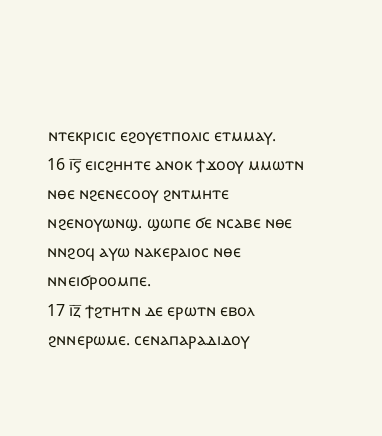ⲛⲧⲉⲕⲣⲓⲥⲓⲥ ⲉϩⲟⲩⲉⲧⲡⲟⲗⲓⲥ ⲉⲧⲙⲙⲁⲩ.
16 ⲓ̅ⲋ̅ ⲉⲓⲥϩⲏⲏⲧⲉ ⲁⲛⲟⲕ ϯϫⲟⲟⲩ ⲙⲙⲱⲧⲛ ⲛⲑⲉ ⲛϩⲉⲛⲉⲥⲟⲟⲩ ϩⲛⲧⲙⲏⲧⲉ ⲛϩⲉⲛⲟⲩⲱⲛϣ. ϣⲱⲡⲉ ϭⲉ ⲛⲥⲁⲃⲉ ⲛⲑⲉ ⲛⲛϩⲟϥ ⲁⲩⲱ ⲛⲁⲕⲉⲣⲁⲓⲟⲥ ⲛⲑⲉ ⲛⲛⲉⲓϭⲣⲟⲟⲙⲡⲉ.
17 ⲓ̅ⲍ̅ ϯϩⲧⲏⲧⲛ ⲇⲉ ⲉⲣⲱⲧⲛ ⲉⲃⲟⲗ ϩⲛⲛⲉⲣⲱⲙⲉ. ⲥⲉⲛⲁⲡⲁⲣⲁⲇⲓⲇⲟⲩ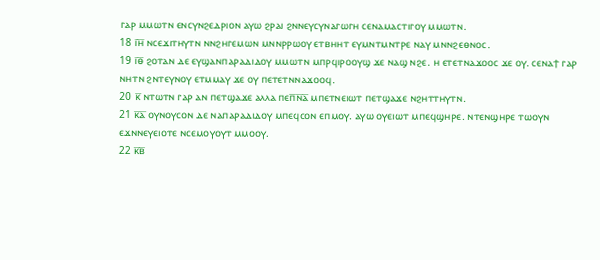ⲅⲁⲣ ⲙⲙⲱⲧⲛ ⲉⲛⲥⲩⲛϩⲉⲇⲣⲓⲟⲛ ⲁⲩⲱ ϩⲣⲁⲓ ϩⲛⲛⲉⲩⲥⲩⲛⲁⲅⲱⲅⲏ ⲥⲉⲛⲁⲙⲁⲥⲧⲓⲅⲟⲩ ⲙⲙⲱⲧⲛ.
18 ⲓ̅ⲏ̅ ⲛⲥⲉϫⲓⲧⲏⲩⲧⲛ ⲛⲛϩⲏⲅⲉⲙⲱⲛ ⲙⲛⲛⲣⲣⲱⲟⲩ ⲉⲧⲃⲏⲏⲧ ⲉⲩⲙⲛⲧⲙⲛⲧⲣⲉ ⲛⲁⲩ ⲙⲛⲛϩⲉⲑⲛⲟⲥ.
19 ⲓ̅ⲑ̅ ϩⲟⲧⲁⲛ ⲇⲉ ⲉⲩϣⲁⲛⲡⲁⲣⲁⲇⲓⲇⲟⲩ ⲙⲙⲱⲧⲛ ⲙⲡⲣϥⲓⲣⲟⲟⲩϣ ϫⲉ ⲛⲁϣ ⲛϩⲉ. ⲏ ⲉⲧⲉⲧⲛⲁϫⲟⲟⲥ ϫⲉ ⲟⲩ. ⲥⲉⲛⲁϯ ⲅⲁⲣ ⲛⲏⲧⲛ ϩⲛⲧⲉⲩⲛⲟⲩ ⲉⲧⲙⲙⲁⲩ ϫⲉ ⲟⲩ ⲡⲉⲧⲉⲧⲛⲛⲁϫⲟⲟϥ.
20 ⲕ̅ ⲛⲧⲱⲧⲛ ⲅⲁⲣ ⲁⲛ ⲡⲉⲧϣⲁϫⲉ ⲁⲗⲗⲁ ⲡⲉⲡ̅ⲛ̅ⲁ̅ ⲙⲡⲉⲧⲛⲉⲓⲱⲧ ⲡⲉⲧϣⲁϫⲉ ⲛϩⲏⲧⲧⲏⲩⲧⲛ.
21 ⲕ̅ⲁ̅ ⲟⲩⲛⲟⲩⲥⲟⲛ ⲇⲉ ⲛⲁⲡⲁⲣⲁⲇⲓⲇⲟⲩ ⲙⲡⲉϥⲥⲟⲛ ⲉⲡⲙⲟⲩ. ⲁⲩⲱ ⲟⲩⲉⲓⲱⲧ ⲙⲡⲉϥϣⲏⲣⲉ. ⲛⲧⲉⲛϣⲏⲣⲉ ⲧⲱⲟⲩⲛ ⲉϫⲛⲛⲉⲩⲉⲓⲟⲧⲉ ⲛⲥⲉⲙⲟⲩⲟⲩⲧ ⲙⲙⲟⲟⲩ.
22 ⲕ̅ⲃ̅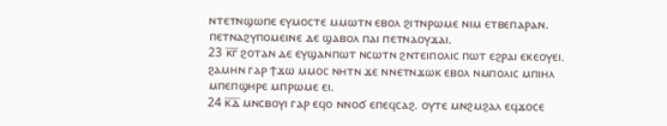ⲛⲧⲉⲧⲛϣⲱⲡⲉ ⲉⲩⲙⲟⲥⲧⲉ ⲙⲙⲱⲧⲛ ⲉⲃⲟⲗ ϩⲓⲧⲛⲣⲱⲙⲉ ⲛⲓⲙ ⲉⲧⲃⲉⲡⲁⲣⲁⲛ. ⲡⲉⲧⲛⲁϩⲩⲡⲟⲙⲉⲓⲛⲉ ⲇⲉ ϣⲁⲃⲟⲗ ⲡⲁⲓ ⲡⲉⲧⲛⲁⲟⲩϫⲁⲓ.
23 ⲕ̅ⲅ̅ ϩⲟⲧⲁⲛ ⲇⲉ ⲉⲩϣⲁⲛⲡⲱⲧ ⲛⲥⲱⲧⲛ ϩⲛⲧⲉⲓⲡⲟⲗⲓⲥ ⲡⲱⲧ ⲉϩⲣⲁⲓ ⲉⲕⲉⲟⲩⲉⲓ. ϩⲁⲙⲏⲛ ⲅⲁⲣ ϯϫⲱ ⲙⲙⲟⲥ ⲛⲏⲧⲛ ϫⲉ ⲛⲛⲉⲧⲛϫⲱⲕ ⲉⲃⲟⲗ ⲛⲙⲡⲟⲗⲓⲥ ⲙⲡⲓⲏⲗ ⲙⲡⲉⲡϣⲏⲣⲉ ⲙⲡⲣⲱⲙⲉ ⲉⲓ.
24 ⲕ̅ⲇ̅ ⲙⲛⲥⲃⲟⲩⲓ ⲅⲁⲣ ⲉϥⲟ ⲛⲛⲟϭ ⲉⲡⲉϥⲥⲁϩ. ⲟⲩⲧⲉ ⲙⲛϩⲙϩⲁⲗ ⲉϥϫⲟⲥⲉ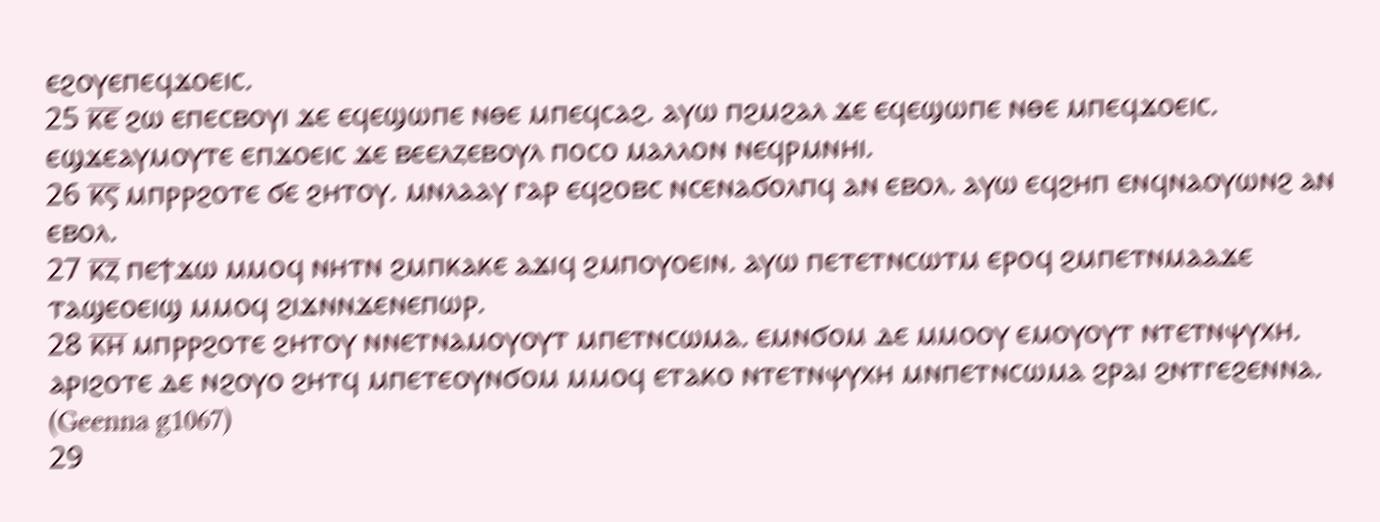ⲉϩⲟⲩⲉⲡⲉϥϫⲟⲉⲓⲥ.
25 ⲕ̅ⲉ̅ ϩⲱ ⲉⲡⲉⲥⲃⲟⲩⲓ ϫⲉ ⲉϥⲉϣⲱⲡⲉ ⲛⲑⲉ ⲙⲡⲉϥⲥⲁϩ. ⲁⲩⲱ ⲡϩⲙϩⲁⲗ ϫⲉ ⲉϥⲉϣⲱⲡⲉ ⲛⲑⲉ ⲙⲡⲉϥϫⲟⲉⲓⲥ. ⲉϣϫⲉⲁⲩⲙⲟⲩⲧⲉ ⲉⲡϫⲟⲉⲓⲥ ϫⲉ ⲃⲉⲉⲗⲍⲉⲃⲟⲩⲗ ⲡⲟⲥⲟ ⲙⲁⲗⲗⲟⲛ ⲛⲉϥⲣⲙⲛⲏⲓ.
26 ⲕ̅ⲋ̅ ⲙⲡⲣⲣϩⲟⲧⲉ ϭⲉ ϩⲏⲧⲟⲩ. ⲙⲛⲗⲁⲁⲩ ⲅⲁⲣ ⲉϥϩⲟⲃⲥ ⲛⲥⲉⲛⲁϭⲟⲗⲡϥ ⲁⲛ ⲉⲃⲟⲗ. ⲁⲩⲱ ⲉϥϩⲏⲡ ⲉⲛϥⲛⲁⲟⲩⲱⲛϩ ⲁⲛ ⲉⲃⲟⲗ.
27 ⲕ̅ⲍ̅ ⲡⲉϯϫⲱ ⲙⲙⲟϥ ⲛⲏⲧⲛ ϩⲙⲡⲕⲁⲕⲉ ⲁϫⲓϥ ϩⲙⲡⲟⲩⲟⲉⲓⲛ. ⲁⲩⲱ ⲡⲉⲧⲉⲧⲛⲥⲱⲧⲙ ⲉⲣⲟϥ ϩⲙⲡⲉⲧⲛⲙⲁⲁϫⲉ ⲧⲁϣⲉⲟⲉⲓϣ ⲙⲙⲟϥ ϩⲓϫⲛⲛϫⲉⲛⲉⲡⲱⲣ.
28 ⲕ̅ⲏ̅ ⲙⲡⲣⲣϩⲟⲧⲉ ϩⲏⲧⲟⲩ ⲛⲛⲉⲧⲛⲁⲙⲟⲩⲟⲩⲧ ⲙⲡⲉⲧⲛⲥⲱⲙⲁ. ⲉⲙⲛϭⲟⲙ ⲇⲉ ⲙⲙⲟⲟⲩ ⲉⲙⲟⲩⲟⲩⲧ ⲛⲧⲉⲧⲛⲯⲩⲭⲏ. ⲁⲣⲓϩⲟⲧⲉ ⲇⲉ ⲛϩⲟⲩⲟ ϩⲏⲧϥ ⲙⲡⲉⲧⲉⲟⲩⲛϭⲟⲙ ⲙⲙⲟϥ ⲉⲧⲁⲕⲟ ⲛⲧⲉⲧⲛⲯⲩⲭⲏ ⲙⲛⲡⲉⲧⲛⲥⲱⲙⲁ ϩⲣⲁⲓ ϩⲛⲧⲅⲉϩⲉⲛⲛⲁ. (Geenna g1067)
29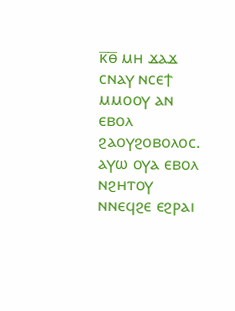ⲕ̅ⲑ̅ ⲙⲏ ϫⲁϫ ⲥⲛⲁⲩ ⲛⲥⲉϯ ⲙⲙⲟⲟⲩ ⲁⲛ ⲉⲃⲟⲗ ϩⲁⲟⲩϩⲟⲃⲟⲗⲟⲥ. ⲁⲩⲱ ⲟⲩⲁ ⲉⲃⲟⲗ ⲛϩⲏⲧⲟⲩ ⲛⲛⲉϥϩⲉ ⲉϩⲣⲁⲓ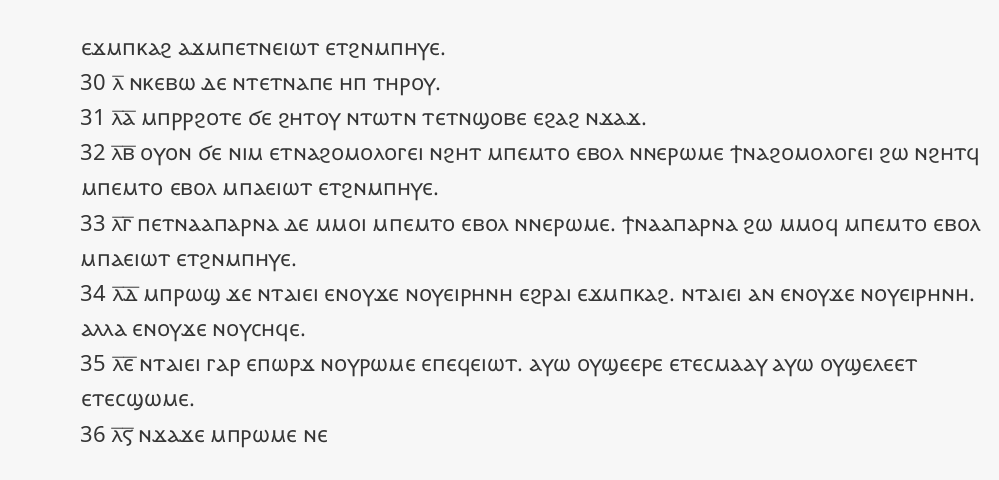ⲉϫⲙⲡⲕⲁϩ ⲁϫⲙⲡⲉⲧⲛⲉⲓⲱⲧ ⲉⲧϩⲛⲙⲡⲏⲩⲉ.
30 ⲗ̅ ⲛⲕⲉⲃⲱ ⲇⲉ ⲛⲧⲉⲧⲛⲁⲡⲉ ⲏⲡ ⲧⲏⲣⲟⲩ.
31 ⲗ̅ⲁ̅ ⲙⲡⲣⲣϩⲟⲧⲉ ϭⲉ ϩⲏⲧⲟⲩ ⲛⲧⲱⲧⲛ ⲧⲉⲧⲛϣⲟⲃⲉ ⲉϩⲁϩ ⲛϫⲁϫ.
32 ⲗ̅ⲃ̅ ⲟⲩⲟⲛ ϭⲉ ⲛⲓⲙ ⲉⲧⲛⲁϩⲟⲙⲟⲗⲟⲅⲉⲓ ⲛϩⲏⲧ ⲙⲡⲉⲙⲧⲟ ⲉⲃⲟⲗ ⲛⲛⲉⲣⲱⲙⲉ ϯⲛⲁϩⲟⲙⲟⲗⲟⲅⲉⲓ ϩⲱ ⲛϩⲏⲧϥ ⲙⲡⲉⲙⲧⲟ ⲉⲃⲟⲗ ⲙⲡⲁⲉⲓⲱⲧ ⲉⲧϩⲛⲙⲡⲏⲩⲉ.
33 ⲗ̅ⲅ̅ ⲡⲉⲧⲛⲁⲁⲡⲁⲣⲛⲁ ⲇⲉ ⲙⲙⲟⲓ ⲙⲡⲉⲙⲧⲟ ⲉⲃⲟⲗ ⲛⲛⲉⲣⲱⲙⲉ. ϯⲛⲁⲁⲡⲁⲣⲛⲁ ϩⲱ ⲙⲙⲟϥ ⲙⲡⲉⲙⲧⲟ ⲉⲃⲟⲗ ⲙⲡⲁⲉⲓⲱⲧ ⲉⲧϩⲛⲙⲡⲏⲩⲉ.
34 ⲗ̅ⲇ̅ ⲙⲡⲣⲱϣ ϫⲉ ⲛⲧⲁⲓⲉⲓ ⲉⲛⲟⲩϫⲉ ⲛⲟⲩⲉⲓⲣⲏⲛⲏ ⲉϩⲣⲁⲓ ⲉϫⲙⲡⲕⲁϩ. ⲛⲧⲁⲓⲉⲓ ⲁⲛ ⲉⲛⲟⲩϫⲉ ⲛⲟⲩⲉⲓⲣⲏⲛⲏ. ⲁⲗⲗⲁ ⲉⲛⲟⲩϫⲉ ⲛⲟⲩⲥⲏϥⲉ.
35 ⲗ̅ⲉ̅ ⲛⲧⲁⲓⲉⲓ ⲅⲁⲣ ⲉⲡⲱⲣϫ ⲛⲟⲩⲣⲱⲙⲉ ⲉⲡⲉϥⲉⲓⲱⲧ. ⲁⲩⲱ ⲟⲩϣⲉⲉⲣⲉ ⲉⲧⲉⲥⲙⲁⲁⲩ ⲁⲩⲱ ⲟⲩϣⲉⲗⲉⲉⲧ ⲉⲧⲉⲥϣⲱⲙⲉ.
36 ⲗ̅ⲋ̅ ⲛϫⲁϫⲉ ⲙⲡⲣⲱⲙⲉ ⲛⲉ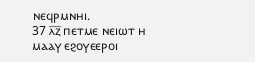ⲛⲉϥⲣⲙⲛⲏⲓ.
37 ⲗ̅ⲍ̅ ⲡⲉⲧⲙⲉ ⲛⲉⲓⲱⲧ ⲏ ⲙⲁⲁⲩ ⲉϩⲟⲩⲉⲉⲣⲟⲓ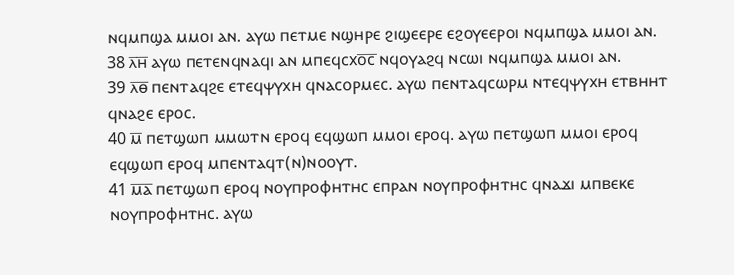ⲛϥⲙⲡϣⲁ ⲙⲙⲟⲓ ⲁⲛ. ⲁⲩⲱ ⲡⲉⲧⲙⲉ ⲛϣⲏⲣⲉ ϩⲓϣⲉⲉⲣⲉ ⲉϩⲟⲩⲉⲉⲣⲟⲓ ⲛϥⲙⲡϣⲁ ⲙⲙⲟⲓ ⲁⲛ.
38 ⲗ̅ⲏ̅ ⲁⲩⲱ ⲡⲉⲧⲉⲛϥⲛⲁϥⲓ ⲁⲛ ⲙⲡⲉϥⲥxⲟ̅ⲥ̅ ⲛϥⲟⲩⲁϩϥ ⲛⲥⲱⲓ ⲛϥⲙⲡϣⲁ ⲙⲙⲟⲓ ⲁⲛ.
39 ⲗ̅ⲑ̅ ⲡⲉⲛⲧⲁϥϩⲉ ⲉⲧⲉϥⲯⲩⲭⲏ ϥⲛⲁⲥⲟⲣⲙⲉⲥ. ⲁⲩⲱ ⲡⲉⲛⲧⲁϥⲥⲱⲣⲙ ⲛⲧⲉϥⲯⲩⲭⲏ ⲉⲧⲃⲏⲏⲧ ϥⲛⲁϩⲉ ⲉⲣⲟⲥ.
40 ⲙ̅ ⲡⲉⲧϣⲱⲡ ⲙⲙⲱⲧⲛ ⲉⲣⲟϥ ⲉϥϣⲱⲡ ⲙⲙⲟⲓ ⲉⲣⲟϥ. ⲁⲩⲱ ⲡⲉⲧϣⲱⲡ ⲙⲙⲟⲓ ⲉⲣⲟϥ ⲉϥϣⲱⲡ ⲉⲣⲟϥ ⲙⲡⲉⲛⲧⲁϥⲧ(ⲛ)ⲛⲟⲟⲩⲧ.
41 ⲙ̅ⲁ̅ ⲡⲉⲧϣⲱⲡ ⲉⲣⲟϥ ⲛⲟⲩⲡⲣⲟⲫⲏⲧⲏⲥ ⲉⲡⲣⲁⲛ ⲛⲟⲩⲡⲣⲟⲫⲏⲧⲏⲥ ϥⲛⲁϫⲓ ⲙⲡⲃⲉⲕⲉ ⲛⲟⲩⲡⲣⲟⲫⲏⲧⲏⲥ. ⲁⲩⲱ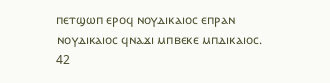ⲡⲉⲧϣⲱⲡ ⲉⲣⲟϥ ⲛⲟⲩⲇⲓⲕⲁⲓⲟⲥ ⲉⲡⲣⲁⲛ ⲛⲟⲩⲇⲓⲕⲁⲓⲟⲥ ϥⲛⲁϫⲓ ⲙⲡⲃⲉⲕⲉ ⲙⲡⲇⲓⲕⲁⲓⲟⲥ.
42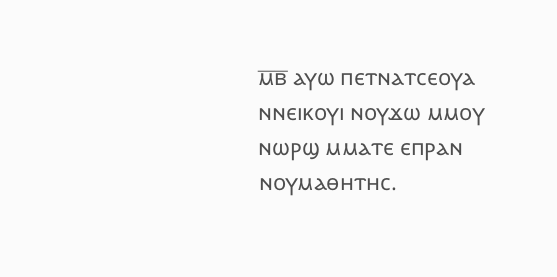ⲙ̅ⲃ̅ ⲁⲩⲱ ⲡⲉⲧⲛⲁⲧⲥⲉⲟⲩⲁ ⲛⲛⲉⲓⲕⲟⲩⲓ ⲛⲟⲩϫⲱ ⲙⲙⲟⲩ ⲛⲱⲣϣ ⲙⲙⲁⲧⲉ ⲉⲡⲣⲁⲛ ⲛⲟⲩⲙⲁⲑⲏⲧⲏⲥ.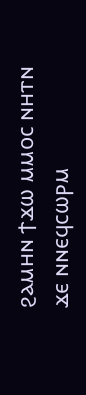ϩⲁⲙⲏⲛ ϯϫⲱ ⲙⲙⲟⲥ ⲛⲏⲧⲛ ϫⲉ ⲛⲛⲉϥⲥⲱⲣⲙ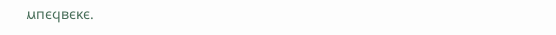ⲙⲡⲉϥⲃⲉⲕⲉ.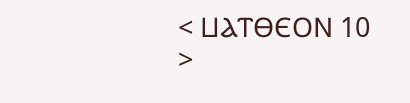< ⳘⲀⲦⲐⲈⲞⲚ 10 >